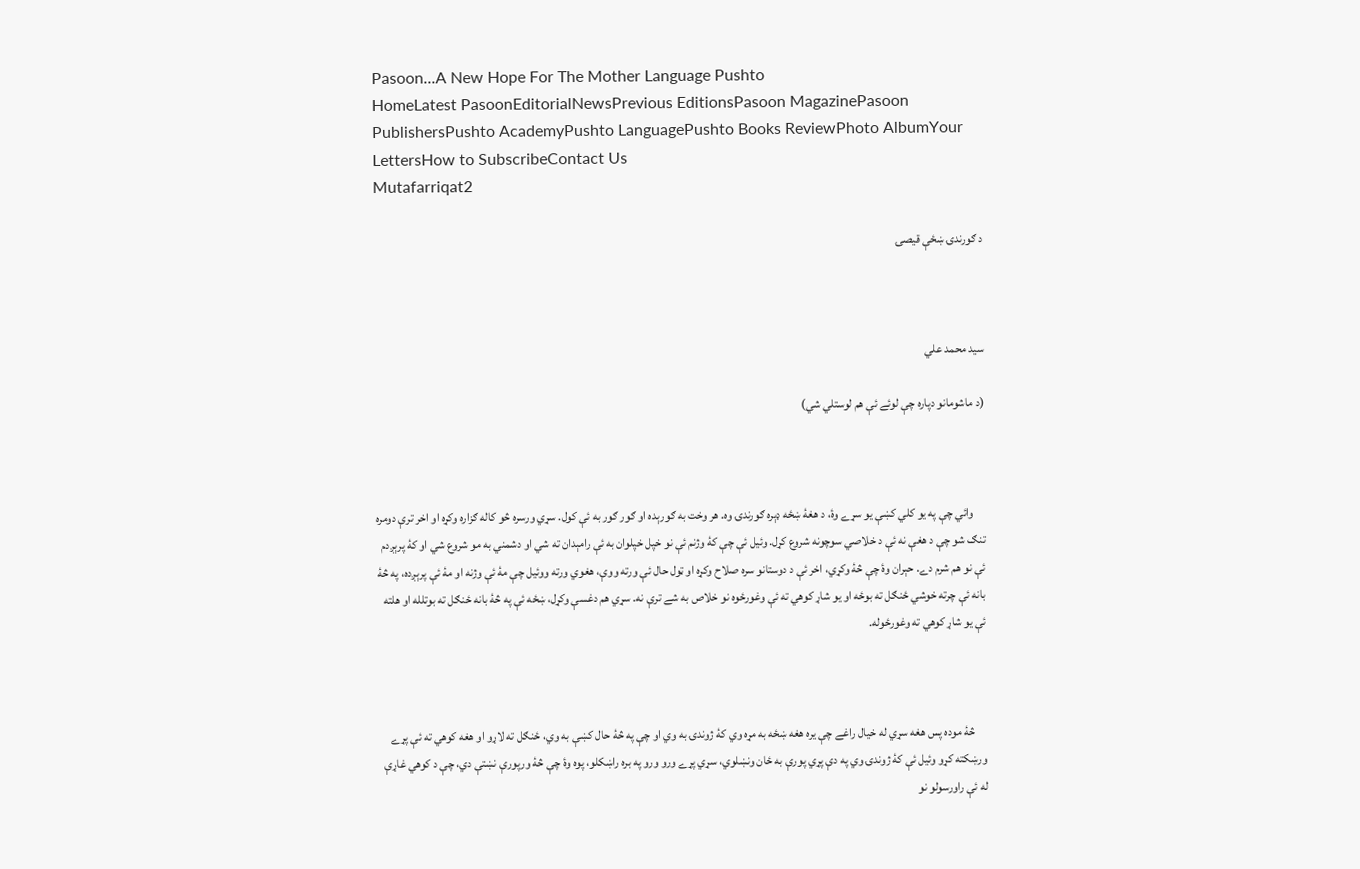Pasoon...A New Hope For The Mother Language Pushto
HomeLatest PasoonEditorialNewsPrevious EditionsPasoon MagazinePasoon PublishersPushto AcademyPushto LanguagePushto Books ReviewPhoto AlbumYour LettersHow to SubscribeContact Us
Mutafarriqat2

د ګورندۍ ښځې قيصۍ



سيد محمد علي

(د ماشومانو دپاره چې لوئے ئې هم لوستلي شي)



     وائي چې په يو کلي کښې يو سړے وۀ، د هغۀ ښځه ډېره ګورندۍ وه. هر وخت به ګورېده او ګور ګور به ئې کول. سړي ورسره څو کاله ګزاره وکړه او اخر ترې دومره تنګ شو چې د هغې نه ئې د خلاصي سوچونه شروع کړل. وئيل ئې چې کۀ وژنم ئې نو خپل خپلوان به ئې رامېدان ته شي او دشمني به مو شروع شي او کۀ پرېږدم ئې نو هم شرم دے. حېران وۀ چې څۀ وکړي، اخر ئې د دوستانو سره صلاح وکړه او ټول حال ئې ورته ووې، هغوي ورته ووئيل چې مۀ ئې وژنه او مۀ ئې پرېږده، په څۀ بانه ئې چرته خوشي ځنګل ته بوځه او يو شاړ کوهي ته ئې وغورځوه نو خلاص به شے ترې نه. سړي هم دغسې وکړل، ښځه ئې په څۀ بانه ځنګل ته بوتلله او هلته ئې يو شاړ کوهي ته وغورځوله.



     څۀ موده پس هغه سړي له خيال راغے چې يره هغه ښځه به مړه وي کۀ ژوندۍ به وي او چې په څۀ حال کښې به وي، ځنګل ته لاړو او هغه کوهي ته ئې پړے ورښکته کړو وئيل ئې کۀ ژوندۍ وي په دې پړي پورې به ځان ونښلوي، سړي پړے ورو ورو په بره راښکلو، پوه وۀ چې څۀ ورپورې نښتې دي، چې د کوهي غاړې له ئې راورسولو نو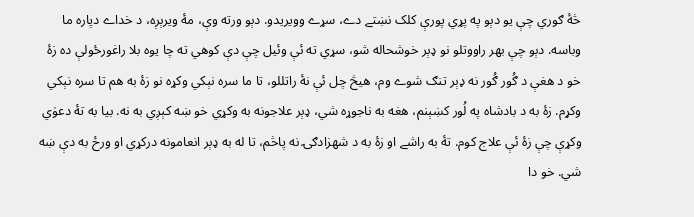څۀ ګوري چې يو دېو په پړي پورې کلک نښتے دے، سړے وويريدو. دېو ورته وې، مۀ ويرېږه، د خداے دپاره ما وباسه. دېو چې بهر راووتلو نو ډېر خوشحاله شو، سړي ته ئې وئيل چې دې کوهي ته چا يوه بلا راغورځولې ده زۀ خو د هغې د ګُور ګُور نه ډېر تنګ شوے وم، هيڅ چل ئې نۀ راتللو، تا ما سره نېکي وکړه نو زۀ به هم تا سره نېکي وکړم. زۀ به د بادشاه په لُور کښېنم، هغه به ناجوړه شي، ډېر علاجونه به وکړي خو ښه کېږي به نه. بيا به تۀ دعوٰي وکړې چې زۀ ئې علاج کوم. تۀ به راشے او زۀ به د شهزادګۍ نه پاڅم، تا له به ډېر انعامونه درکړي او ورځ به دې ښه شي. خو دا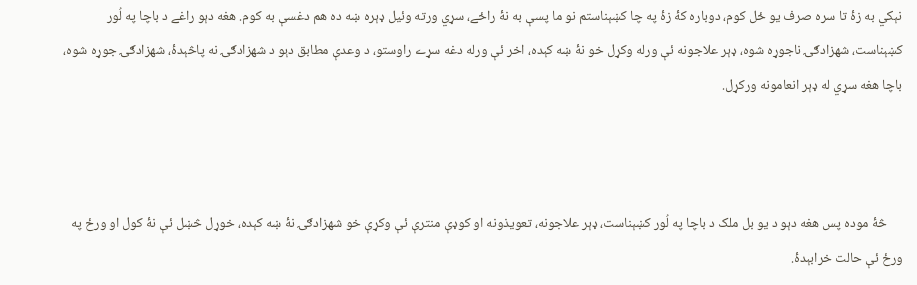نېکي به زۀ تا سره صرف يو ځل کوم، دوباره کۀ زۀ په چا کښېناستم نو ما پسې به نۀ راځے، سړي ورته وئيل ډېره ښه ده هم دغسې به کوم. هغه دېو راغے د باچا په لُور کښېناست، شهزادګۍ ناجوړه شوه، ډېر علاجونه ئې ورله وکړل خو نۀ ښه کېده، اخر ئې ورله دغه سړے راوستو، د وعدې مطابق دېو د شهزادګۍ نه پاڅېدۀ، شهزادګۍ جوړه شوه، باچا هغه سړي له ډېر انعامونه ورکړل.



     څۀ موده پس هغه دېو د يو بل ملک د باچا په لُور کښېناست، ډېر علاجونه، تعويذونه او کوډې منترې ئې وکړې خو شهزادګۍ نۀ ښه کېده، خوړل څښل ئې نۀ کول او ورځ په ورځ ئې حالت خرابېدۀ.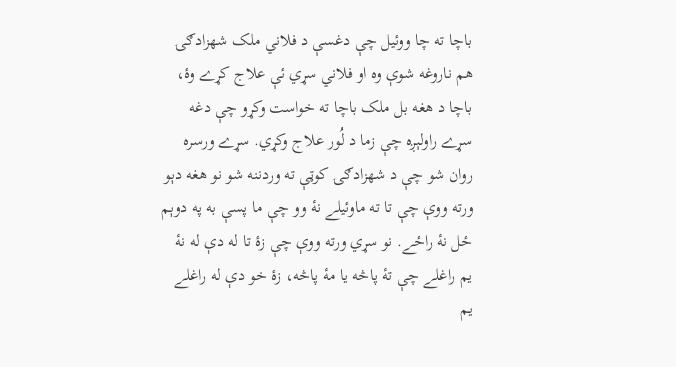باچا ته چا ووئيل چې دغسې د فلاني ملک شهزادګۍ هم ناروغه شوې وه او فلاني سړي ئې علاج کړے وۀ، باچا د هغه بل ملک باچا ته خواست وکړو چې دغه سړے راولېږه چې زما د لُور علاج وکړي. سړے ورسره روان شو چې د شهزادګۍ کوټې ته وردننه شو نو هغه دېو ورته ووې چې تا ته ماوئيلے نۀ وو چې ما پسې به په دوېم ځل نۀ راځے. نو سړي ورته ووې چې زۀ تا له دې له نۀ يم راغلے چې تۀ پاڅه يا مۀ پاڅه، زۀ خو دې له راغلے يم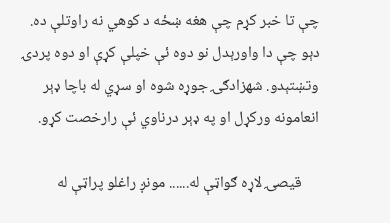چې تا خبر کړم چې هغه ښځه د کوهي نه راوتلې ده. دېو چې دا واورېدل نو دوه ئې خپلې کړې او دوه پردۍ وتښتېدو. شهزادګۍ جوړه شوه او سړي له باچا ډېر انعامونه ورکړل او په ډېر درناوي ئې رارخصت کړو.

     قيصۍ لاړه ګواټې له...... مونږ راغلو پراټې له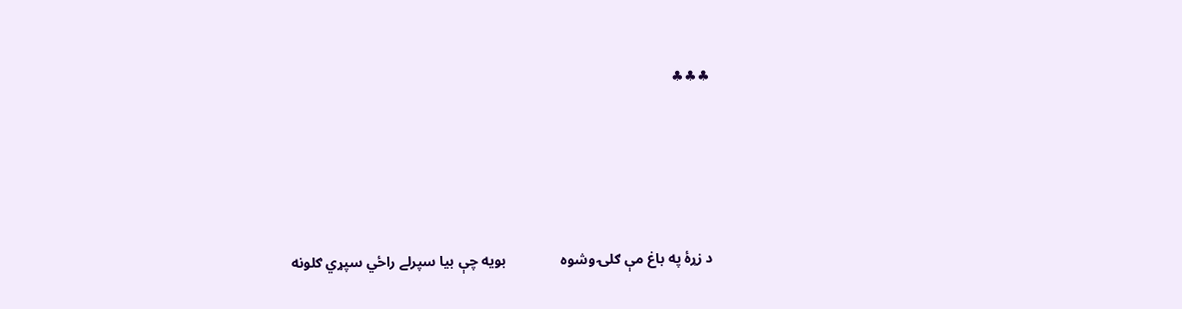♣♣♣





د زړۀ په باغ مې ګلۍ وشوه               بويه چې بيا سپرلے راځي سپړي ګلونه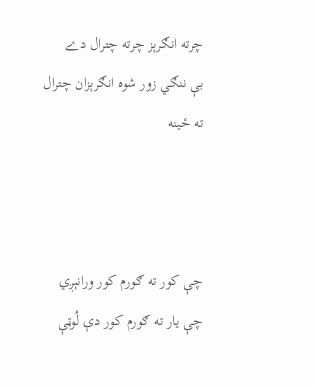چرته انګرېز چرته چترال دے    بې ننګي زور شوه انګرېزان چترال ته ځينه



چې کور ته ګورم کور ورانېږي    چې يار ته ګورم کور دې لُوټې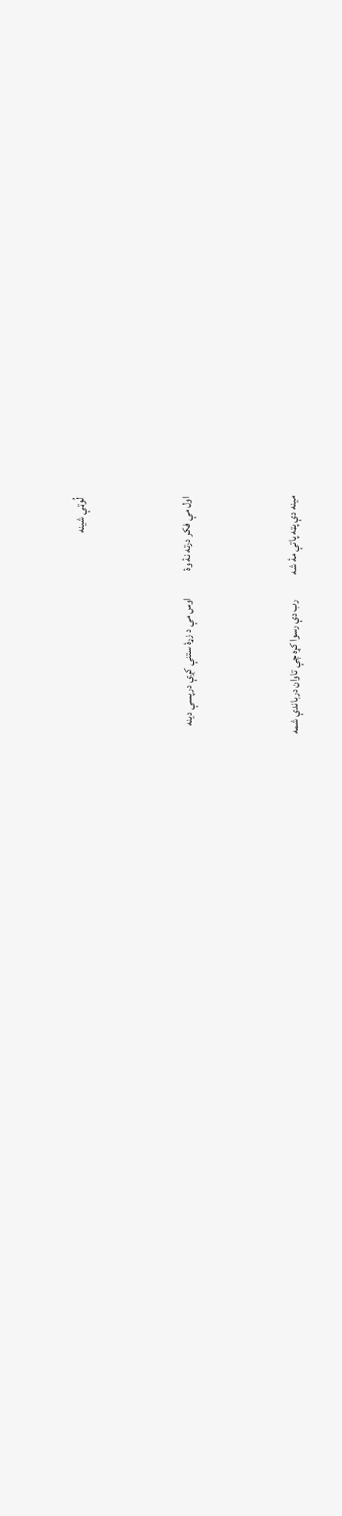لُوټې شينه



اول مې فکر درته نۀ وۀ             اوس مې د زړۀ ستنې کږې درپسې دينه



مينه دې پټه پاتې مۀ شه            رب دې رسوا کړه چې تاوان درباندې شمه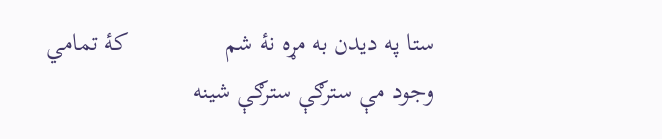ستا په ديدن به مړه نۀ شم               کۀ تمامي وجود مې سترګې سترګې شينه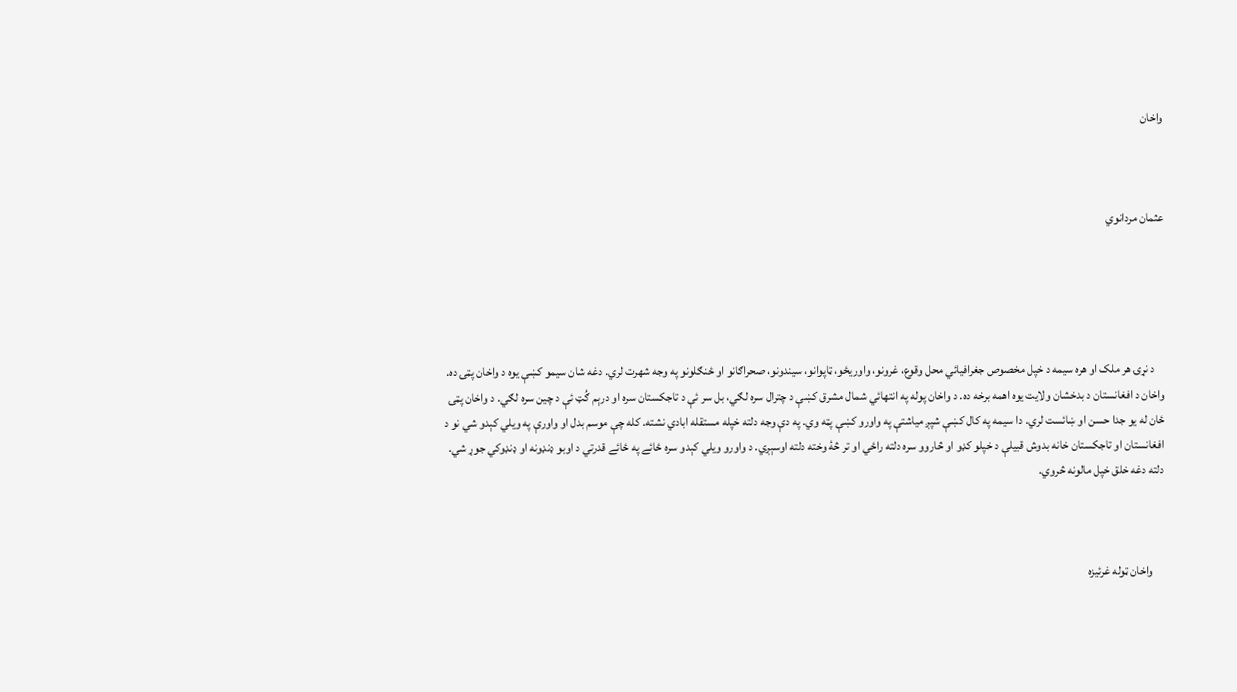واخان



عثمان مردانوي





    د نړۍ هر ملک او هره سيمه د خپل مخصوص جغرافيائي محل وقوع، غرونو، واوريځو، ټاپوانو، سيندونو، صحراګانو او ځنګلونو په وجه شهرت لري. دغه شان سيمو کښې يوه د واخان پټۍ ده. واخان د افغانستان د بدخشان ولايت يوه اهمه برخه ده. د واخان پوله په انتهائي شمال مشرق کښې د چترال سره لګي، بل سر ئې د تاجکستان سره او درېم ګُټ ئې د چين سره لګي. د واخان پټۍ ځان له يو جدا حسن او ښائست لري. دا سيمه په کال کښې شپږ مياشتې په واورو کښې پټه وي. په دې وجه دلته خپله مستقله ابادي نشته. کله چې موسم بدل او واورې په ويلي کېدو شي نو د افغانستان او تاجکستان خانه بدوش قبيلې د خپلو کډو او څاروو سره دلته راځي او تر څۀ وخته دلته اوسېږي. د واورو ويلي کېدو سره ځائے په ځائے قدرتي د اوبو ډنډونه او ډنډوکي جوړ شي. دلته دغه خلق خپل مالونه څروي.



     واخان ټوله غرئيزه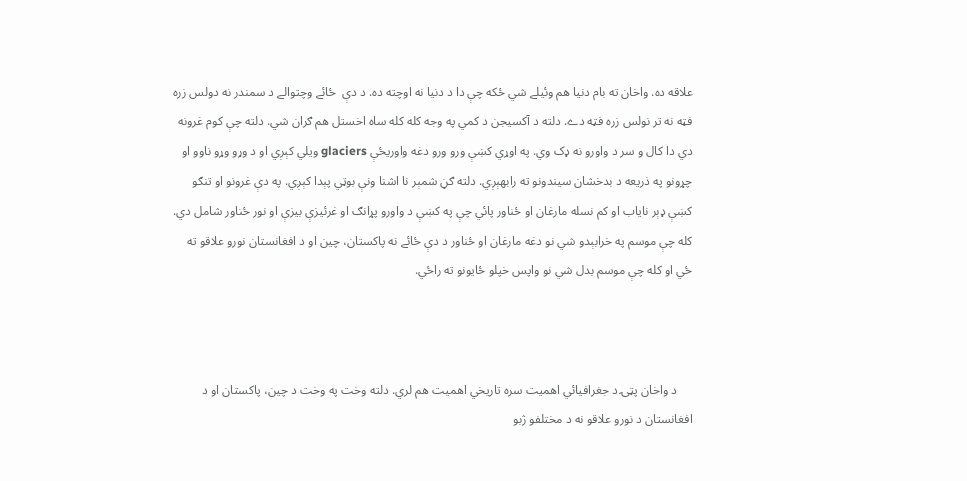علاقه ده. واخان ته بام دنيا هم وئيلے شي ځکه چې دا د دنيا نه اوچته ده. د دې  ځائے وچتوالے د سمندر نه دولس زره فټه نه تر نولس زره فټه دے. دلته د آکسيجن د کمي په وجه کله کله ساه اخستل هم ګران شي. دلته چې کوم غرونه دي دا کال و سر د واورو نه ډک وي. په اوړي کښې ورو ورو دغه واوريځې glaciers ويلي کېږي او د وړو وړو ناوو او چړونو په ذريعه د بدخشان سيندونو ته رابهېږي. دلته ګڼ شمېر نا اشنا ونې بوټي پېدا کېږي. په دې غرونو او تنګو کښې ډېر ناياب او کم نسله مارغان او ځناور پائي چې په کښې د واورو پړانګ او غرئيزې بيزې او نور ځناور شامل دي. کله چې موسم په خرابېدو شي نو دغه مارغان او ځناور د دې ځائے نه پاکستان، چين او د افغانستان نورو علاقو ته ځي او کله چې موسم بدل شي نو واپس خپلو ځايونو ته راځي.



     د واخان پټۍ د جغرافيائي اهميت سره تاريخي اهميت هم لري. دلته وخت په وخت د چين، پاکستان او د افغانستان د نورو علاقو نه د مختلفو ژبو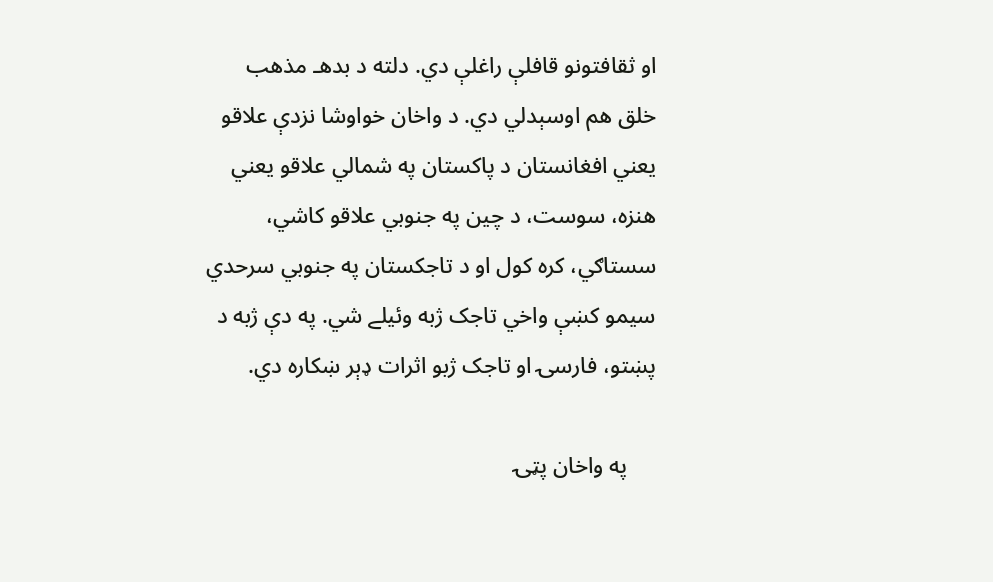او ثقافتونو قافلې راغلې دي. دلته د بدهـ مذهب خلق هم اوسېدلي دي. د واخان خواوشا نزدې علاقو يعني افغانستان د پاکستان په شمالي علاقو يعني هنزه، سوست، د چين په جنوبي علاقو کاشي، سستاګي، کره کول او د تاجکستان په جنوبي سرحدي سيمو کښې واخي تاجک ژبه وئيلے شي. په دې ژبه د پښتو، فارسۍ او تاجک ژبو اثرات ډېر ښکاره دي.

     په واخان پټۍ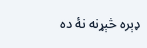ډېره څېړنه نۀ ده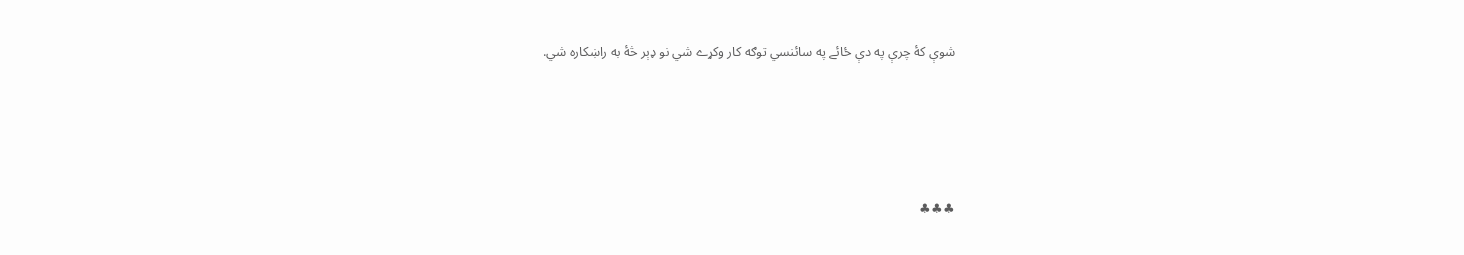شوې کۀ چرې په دې ځائے په سائنسي توګه کار وکړے شي نو ډېر څۀ به راښکاره شي.





♣♣♣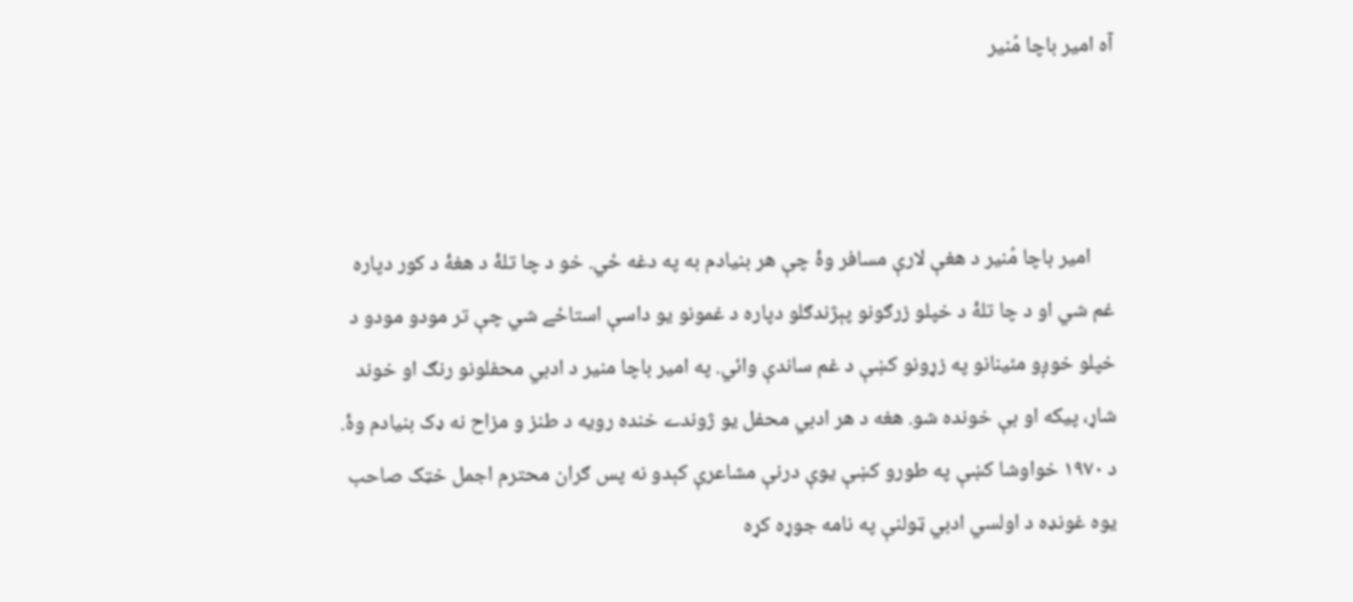آه امير باچا مُنير



     امير باچا مُنير د هغې لارې مسافر وۀ چې هر بنيادم به په دغه ځي. خو د چا تلۀ د هغۀ د کور دپاره غم شي او د چا تلۀ د خپلو زرګونو پېژندګلو دپاره د غمونو يو داسې استاځے شي چې تر مودو مودو د خپلو خوږو مئينانو په زړونو کښې د غم ساندې وائي. په امير باچا منير د ادبي محفلونو رنګ او خوند شاړ، پيکه او بې خونده شو. هغه د هر ادبي محفل يو ژوندے خنده رويه د طنز و مزاح نه ډک بنيادم وۀ. د ١٩٧٠ خواوشا کښې په طورو کښې يوې درنې مشاعرې کېدو نه پس ګران محترم اجمل خټک صاحب يوه غونډه د اولسي ادبي ټولنې په نامه جوړه کړه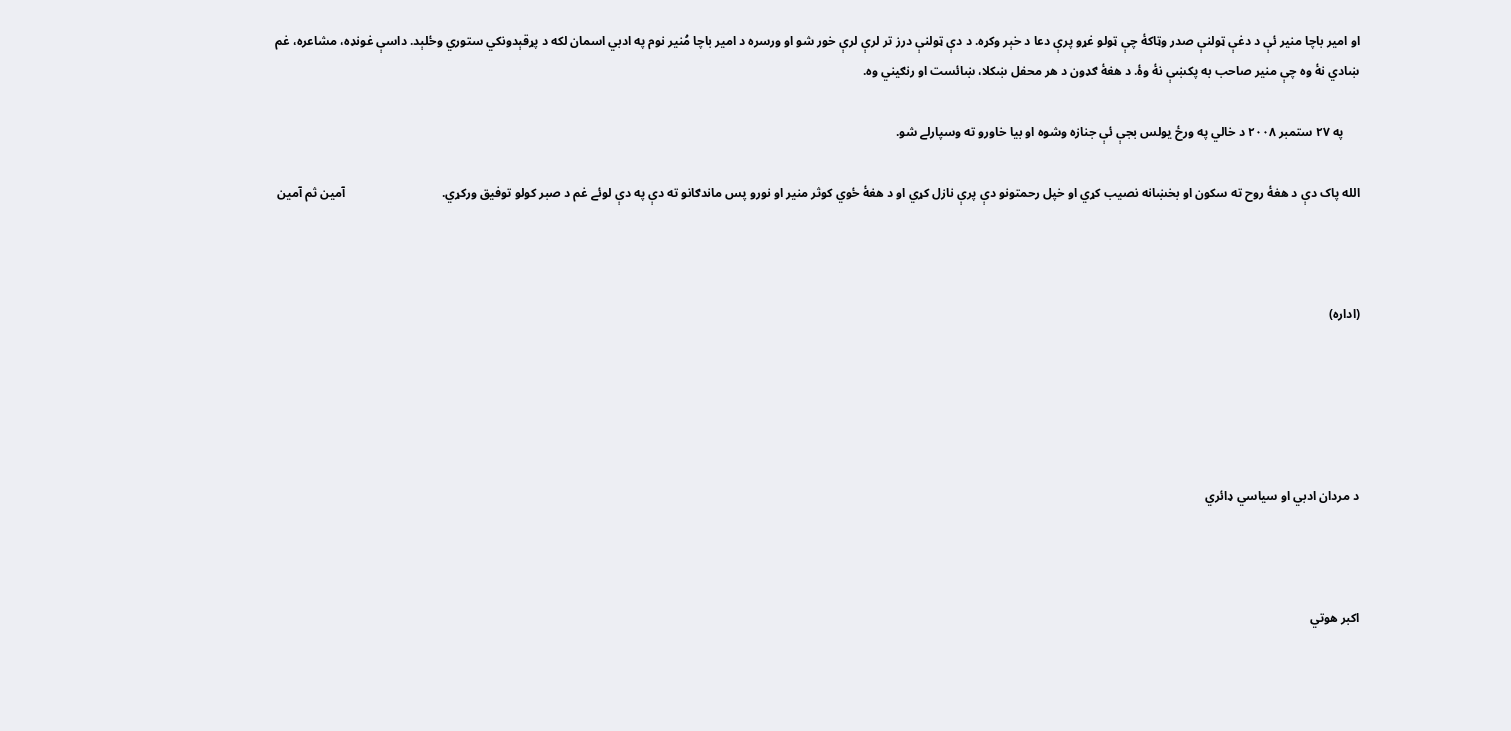او امير باچا منير ئې د دغې ټولنې صدر وټاکۀ چې ټولو غړو پرې دعا د خېر وکړه. د دې ټولنې درز تر لرې لرې خور شو او ورسره د امير باچا مُنير نوم په ادبي اسمان لکه د پړقېدونکي ستوري وځلېد. داسې غونډه، مشاعره، غم ښادي نۀ وه چې منير صاحب به پکښې نۀ وۀ. د هغۀ ګډون د هر محفل ښکلا، ښائست او رنګيني وه.

     په ٢٧ ستمبر ٢٠٠٨ د خالي په ورځ يولس بجې ئې جنازه وشوه او بيا خاورو ته وسپارلے شو.

الله پاک دې د هغۀ روح ته سکون او بخښانه نصيب کړي او خپل رحمتونو دې پرې نازل کړي او د هغۀ ځوي کوثر منير او نورو پس ماندګانو ته دې په دې لوئے غم د صبر کولو توفيق ورکړي.                               آمين ثم آمين



(اداره)





د مردان ادبي او سياسي ډائري



اکبر هوتي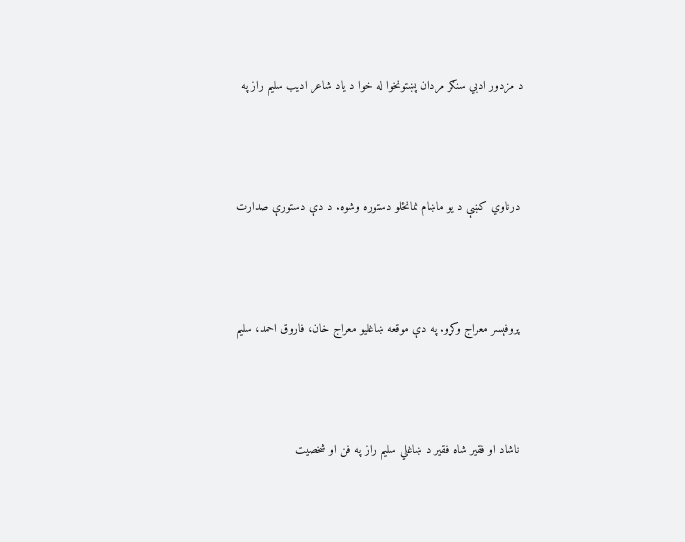د مزدور ادبي سنګر مردان پښتونخوا له خوا د ياد شاعر اديب سليم راز په



 درناوي کښې د يو ماښام نمانځلو دستوره وشوه. د دې دستورې صدارت



 پروفېسر معراج وکړو. په دې موقعه ښاغليو معراج خان، فاروق احمد، سليم



 ناشاد او فقير شاه فقير د ښاغلي سليم راز په فن او شخصيت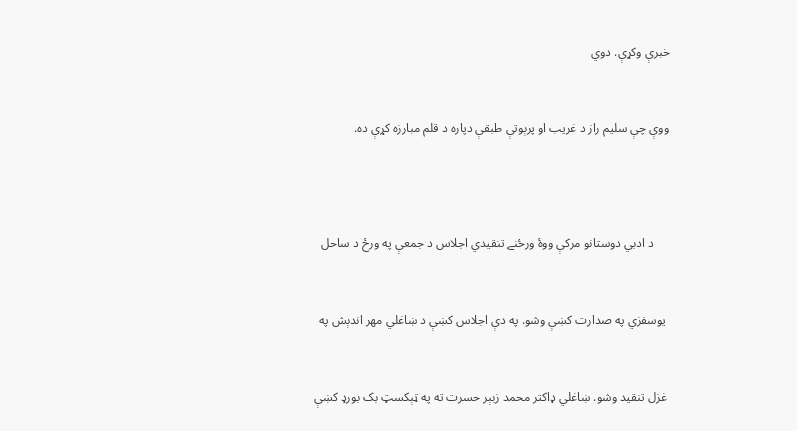خبرې وکړې. دوي



ووې چې سليم راز د غريب او پرېوتې طبقې دپاره د قلم مبارزه کړې ده.





     د ادبي دوستانو مرکې ووۀ ورځنے تنقيدي اجلاس د جمعې په ورځ د ساحل



 يوسفزي په صدارت کښې وشو. په دې اجلاس کښې د ښاغلي مهر اندېش په



 غزل تنقيد وشو. ښاغلي ډاکتر محمد زبېر حسرت ته په ټېکسټ بک بورډ کښې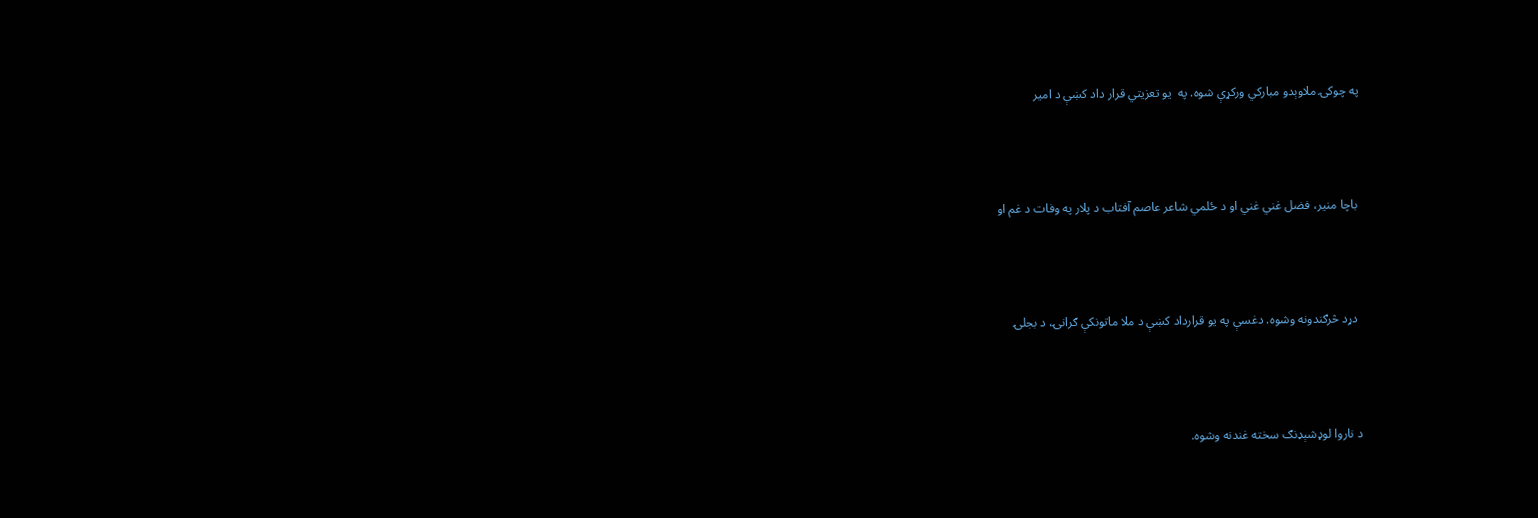په چوکۍ ملاوېدو مبارکي ورکړې شوه. په  يو تعزيتي قرار داد کښې د امير



 باچا منير، فضل غني غني او د ځلمي شاعر عاصم آفتاب د پلار په وفات د غم او



 دړد څرګندونه وشوه. دغسې په يو قرارداد کښې د ملا ماتونکې ګرانۍ، د بجلۍ



د ناروا لوډشېډنګ سخته غندنه وشوه.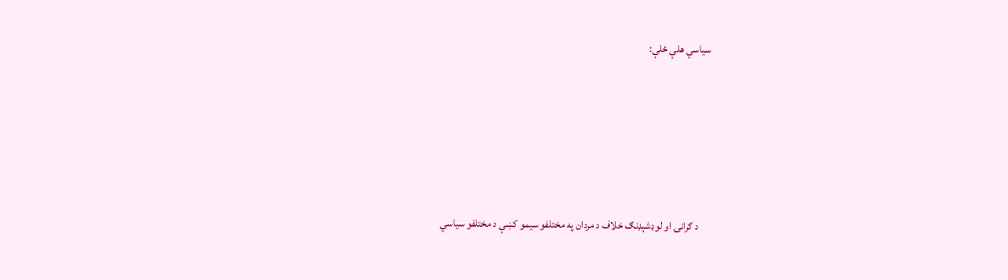سياسي هلې ځلې:





     د ګرانۍ او لوډشېډنګ خلاف د مردان په مختلفو سيمو کښې د مختلفو سياسي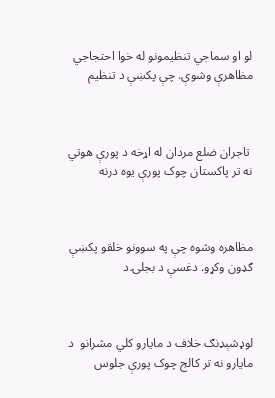لو او سماجي تنظيمونو له خوا احتجاجي مظاهرې وشوې. چې پکښې د تنظيم



 تاجران ضلع مردان له اړخه د پورې هوتي نه تر پاکستان چوک پورې يوه درنه



مظاهره وشوه چې په سوونو خلقو پکښې ګډون وکړو. دغسې د بجلۍ د



لوډشېډنګ خلاف د مايارو کلي مشرانو  د مايارو نه تر کالج چوک پورې جلوس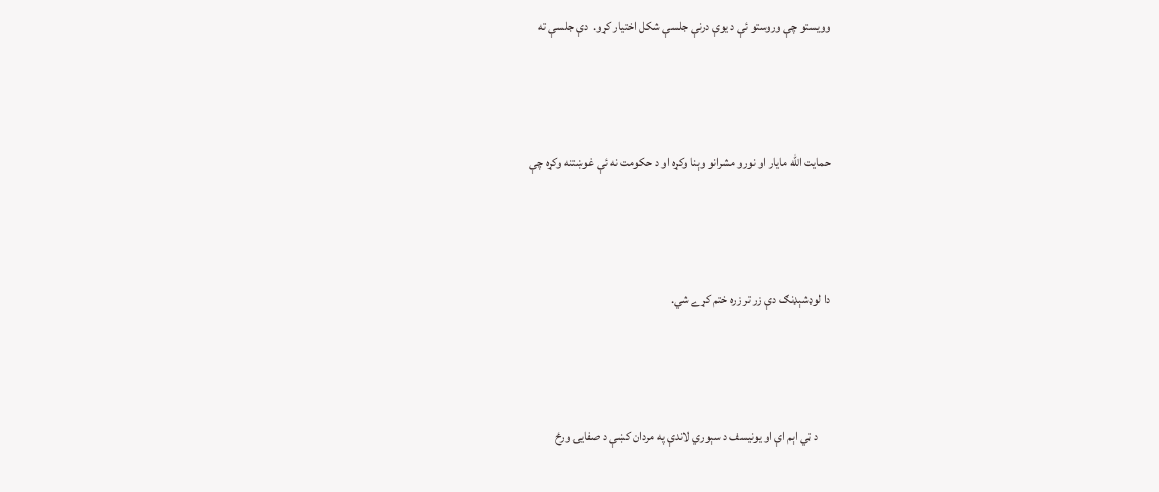وويستو چې وروستو ئې د يوې درنې جلسې شکل اختيار کړو.  دې جلسې ته



حمايت الله مايار او نورو مشرانو وېنا وکړه او د حکومت نه ئې غوښتنه وکړه چې



دا لوډشېډنګ دې زر تر زره ختم کړے شي.



     د ټي اېم اې او يونيسف د سېوري لاندې په مردان کښې د صفايۍ ورځ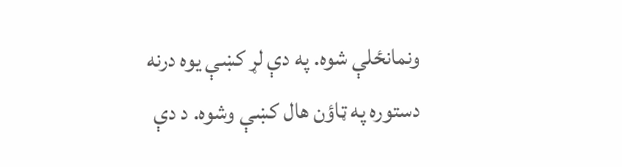ونمانځلې شوه. په دې لړ کښې يوه درنه دستوره په ټاؤن هال کښې وشوه. د دې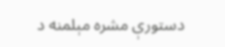دستورې مشره مېلمنه د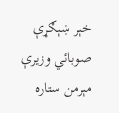خېر ښېګړې صوبائي وزيرې مېرمن ستاره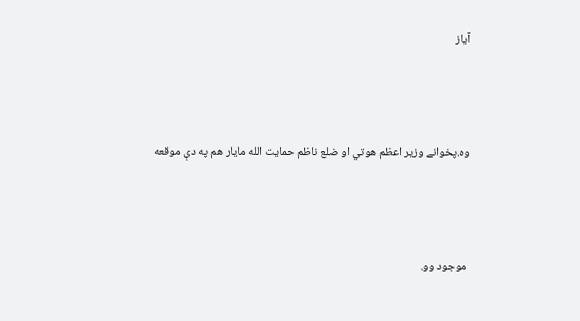آياز



وه.پخوانے وزير اعظم هوتي او ضلع ناظم حمايت الله مايار هم په دې موقعه



 موجود وو.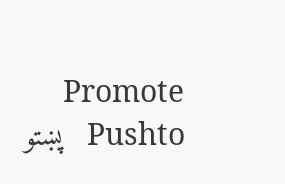Promote Pushto   پښتو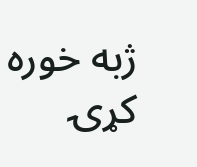ژبه خوره کړۍ